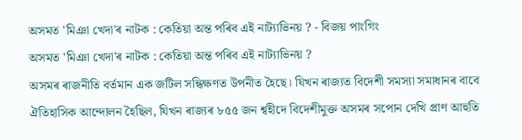অসমত 'মিঞা খেদা'ৰ নাটক : কেতিয়া অন্ত পৰিব এই নাট্যাভিনয় ? - বিজয় পাংগিং
অসমত 'মিঞা খেদা'ৰ নাটক : কেতিয়া অন্ত পৰিব এই নাট্যাভিনয় ?
অসমৰ ৰাজনীতি বৰ্তমান এক জটিল সন্ধিক্ষণত উপনীত হৈছে। যিখন ৰাজ্যত বিদেশী সমস্যা সমাধানৰ বাবে ঐতিহাসিক আন্দোলন হৈছিল, যিখন ৰাজ্যৰ ৮৫৫ জন শ্বহীদে বিদেশীমুক্ত অসমৰ সপোন দেখি প্ৰাণ আহুতি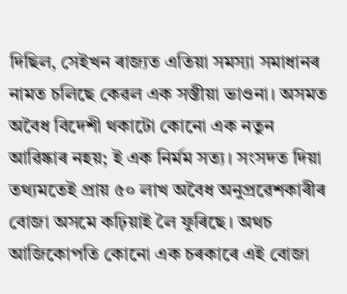দিছিল, সেইখন ৰাজ্যত এতিয়া সমস্যা সমাধানৰ নামত চলিছে কেৱল এক সস্তীয়া ভাওনা। অসমত অবৈধ বিদেশী থকাটো কোনো এক নতুন আৱিষ্কাৰ নহয়; ই এক নিৰ্মম সত্য। সংসদত দিয়া তথ্যমতেই প্ৰায় ৫০ লাখ অবৈধ অনুপ্ৰৱেশকাৰীৰ বোজা অসমে কঢ়িয়াই লৈ ফুৰিছে। অথচ আজিকোপতি কোনো এক চৰকাৰে এই বোজা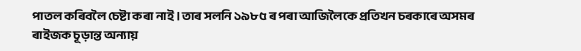পাতল কৰিবলৈ চেষ্টা কৰা নাই । তাৰ সলনি ১৯৮৫ ৰ পৰা আজিলৈকে প্ৰতিখন চৰকাৰে অসমৰ ৰাইজক চূড়ান্ত অন্যায়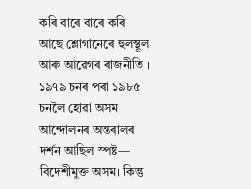কৰি বাৰে বাৰে কৰি আছে শ্লোগানেৰে হুলস্থূল আৰু আৱেগৰ ৰাজনীতি ।
১৯৭৯ চনৰ পৰা ১৯৮৫ চনলৈ হোৱা অসম আন্দোলনৰ অন্তৰালৰ দৰ্শন আছিল স্পষ্ট— বিদেশীমুক্ত অসম। কিন্তু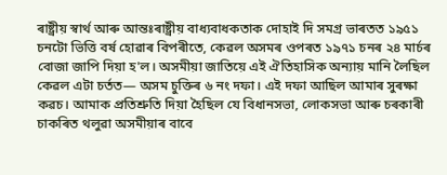ৰাষ্ট্ৰীয় স্বাৰ্থ আৰু আন্তঃৰাষ্ট্ৰীয় বাধ্যবাধকতাক দোহাই দি সমগ্ৰ ভাৰতত ১৯৫১ চনটো ভিত্তি বৰ্ষ হোৱাৰ বিপৰীতে, কেৱল অসমৰ ওপৰত ১৯৭১ চনৰ ২৪ মাৰ্চৰ বোজা জাপি দিয়া হ'ল। অসমীয়া জাতিয়ে এই ঐতিহাসিক অন্যায় মানি লৈছিল কেৱল এটা চৰ্তত— অসম চুক্তিৰ ৬ নং দফা। এই দফা আছিল আমাৰ সুৰক্ষা কৱচ। আমাক প্ৰতিশ্ৰুতি দিয়া হৈছিল যে বিধানসভা, লোকসভা আৰু চৰকাৰী চাকৰিত থলুৱা অসমীয়াৰ বাবে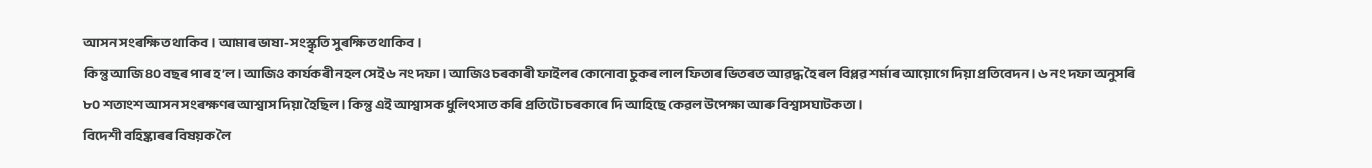আসন সংৰক্ষিত থাকিব। আমাৰ ভাষা-সংস্কৃতি সুৰক্ষিত থাকিব।
কিন্তু আজি ৪০ বছৰ পাৰ হ’ল । আজিও কাৰ্যকৰী নহল সেই ৬ নং দফা । আজিও চৰকাৰী ফাইলৰ কোনোবা চুকৰ লাল ফিতাৰ ভিতৰত আৱদ্ধ হৈ ৰল বিপ্লৱ শৰ্মাৰ আয়োগে দিয়া প্ৰতিবেদন । ৬ নং দফা অনুসৰি ৮০ শতাংশ আসন সংৰক্ষণৰ আশ্বাস দিয়া হৈছিল । কিন্তু এই আশ্বাসক ধুলিৎসাত কৰি প্ৰতিটো চৰকাৰে দি আহিছে কেৱল উপেক্ষা আৰু বিশ্বাসঘাটকতা ।
বিদেশী বহিষ্কাৰৰ বিষয়ক লৈ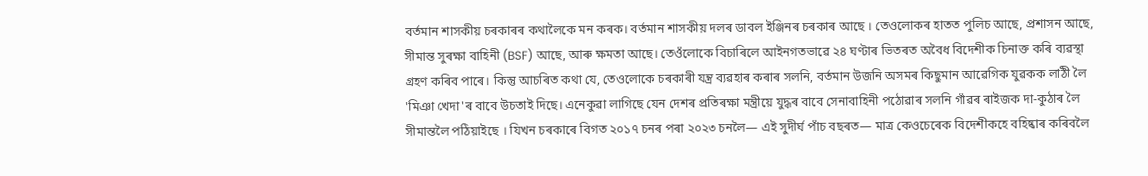বৰ্তমান শাসকীয় চৰকাৰৰ কথালৈকে মন কৰক। বৰ্তমান শাসকীয় দলৰ ডাবল ইঞ্জিনৰ চৰকাৰ আছে । তেওলোকৰ হাতত পুলিচ আছে, প্ৰশাসন আছে, সীমান্ত সুৰক্ষা বাহিনী (BSF) আছে, আৰু ক্ষমতা আছে। তেওঁলোকে বিচাৰিলে আইনগতভাৱে ২৪ ঘণ্টাৰ ভিতৰত অবৈধ বিদেশীক চিনাক্ত কৰি ব্যৱস্থা গ্ৰহণ কৰিব পাৰে। কিন্তু আচৰিত কথা যে, তেওলোকে চৰকাৰী যন্ত্ৰ ব্যৱহাৰ কৰাৰ সলনি, বৰ্তমান উজনি অসমৰ কিছুমান আৱেগিক যুৱকক লাঠী লৈ 'মিঞা খেদা'ৰ বাবে উচতাই দিছে। এনেকুৱা লাগিছে যেন দেশৰ প্ৰতিৰক্ষা মন্ত্ৰীয়ে যুদ্ধৰ বাবে সেনাবাহিনী পঠোৱাৰ সলনি গাঁৱৰ ৰাইজক দা-কুঠাৰ লৈ সীমান্তলৈ পঠিয়াইছে । যিখন চৰকাৰে বিগত ২০১৭ চনৰ পৰা ২০২৩ চনলৈ— এই সুদীৰ্ঘ পাঁচ বছৰত— মাত্ৰ কেওচেৰেক বিদেশীকহে বহিষ্কাৰ কৰিবলৈ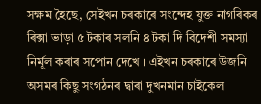সক্ষম হৈছে, সেইখন চৰকাৰে সংন্দেহ যুক্ত নাগৰিকৰ ৰিক্সা ভাড়া ৫ টকাৰ সলনি ৪ টকা দি বিদেশী সমস্যা নিৰ্মূল কৰাৰ সপোন দেখে । এইখন চৰকাৰে উজনি অসমৰ কিছু সংগঠনৰ দ্বাৰা দুখনমান চাইকেল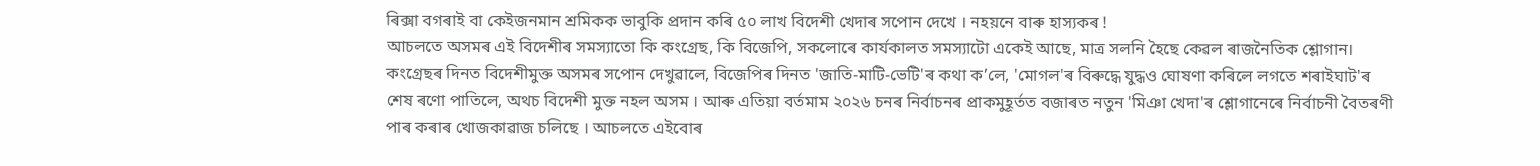ৰিক্সা বগৰাই বা কেইজনমান শ্ৰমিকক ভাবুকি প্ৰদান কৰি ৫০ লাখ বিদেশী খেদাৰ সপোন দেখে । নহয়নে বাৰু হাস্যকৰ !
আচলতে অসমৰ এই বিদেশীৰ সমস্যাতো কি কংগ্ৰেছ, কি বিজেপি, সকলোৰে কাৰ্যকালত সমস্যাটো একেই আছে, মাত্ৰ সলনি হৈছে কেৱল ৰাজনৈতিক শ্লোগান। কংগ্ৰেছৰ দিনত বিদেশীমুক্ত অসমৰ সপোন দেখুৱালে, বিজেপিৰ দিনত 'জাতি-মাটি-ভেটি'ৰ কথা ক’লে, 'মোগল'ৰ বিৰুদ্ধে যুদ্ধও ঘোষণা কৰিলে লগতে শৰাইঘাট'ৰ শেষ ৰণো পাতিলে, অথচ বিদেশী মুক্ত নহল অসম । আৰু এতিয়া বৰ্তমাম ২০২৬ চনৰ নিৰ্বাচনৰ প্ৰাকমুহূৰ্তত বজাৰত নতুন 'মিঞা খেদা'ৰ শ্লোগানেৰে নিৰ্বাচনী বৈতৰণী পাৰ কৰাৰ খোজকাৱাজ চলিছে । আচলতে এইবোৰ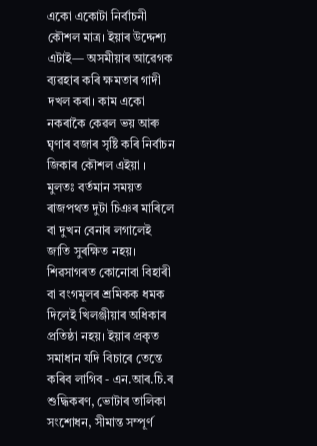একো একোটা নিৰ্বাচনী কৌশল মাত্ৰ। ইয়াৰ উদ্দেশ্য এটাই— অসমীয়াৰ আৱেগক ব্যৱহাৰ কৰি ক্ষমতাৰ গাদী দখল কৰা। কাম একো নকৰাকৈ কেৱল ভয় আৰু ঘৃণাৰ বজাৰ সৃষ্টি কৰি নিৰ্বাচন জিকাৰ কৌশল এইয়া ।
মুলতঃ বৰ্তমান সময়ত ৰাজপথত দুটা চিঞৰ মাৰিলে বা দুখন বেনাৰ লগালেই জাতি সুৰক্ষিত নহয়। শিৱসাগৰত কোনোবা বিহাৰী বা বংগমূলৰ শ্ৰমিকক ধমক দিলেই খিলঞ্জীয়াৰ অধিকাৰ প্ৰতিষ্ঠা নহয়। ইয়াৰ প্ৰকৃত সমাধান যদি বিচাৰে তেন্তে কৰিব লাগিব - এন.আৰ.চি.ৰ শুদ্ধিকৰণ, ভোটাৰ তালিকা সংশোধন, সীমান্ত সম্পূৰ্ণ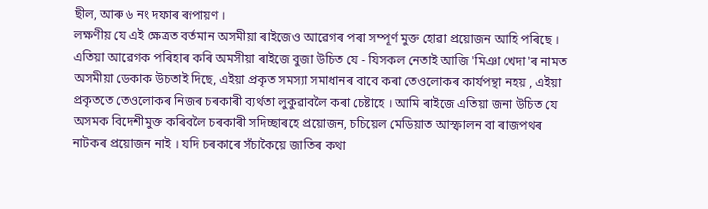ছীল, আৰু ৬ নং দফাৰ ৰূপায়ণ ।
লক্ষণীয় যে এই ক্ষেত্ৰত বৰ্তমান অসমীয়া ৰাইজেও আৱেগৰ পৰা সম্পূৰ্ণ মুক্ত হোৱা প্ৰয়োজন আহি পৰিছে । এতিয়া আৱেগক পৰিহাৰ কৰি অমসীয়া ৰাইজে বুজা উচিত যে - যিসকল নেতাই আজি 'মিঞা খেদা'ৰ নামত অসমীয়া ডেকাক উচতাই দিছে, এইয়া প্ৰকৃত সমস্যা সমাধানৰ বাবে কৰা তেওলোকৰ কাৰ্যপন্থা নহয় , এইয়া প্ৰকৃততে তেওলোকৰ নিজৰ চৰকাৰী ব্যৰ্থতা লুকুৱাবলৈ কৰা চেষ্টাহে । আমি ৰাইজে এতিয়া জনা উচিত যে অসমক বিদেশীমুক্ত কৰিবলৈ চৰকাৰী সদিচ্ছাৰহে প্ৰয়োজন, চচিয়েল মেডিয়াত আস্ফালন বা ৰাজপথৰ নাটকৰ প্ৰয়োজন নাই । যদি চৰকাৰে সঁচাকৈয়ে জাতিৰ কথা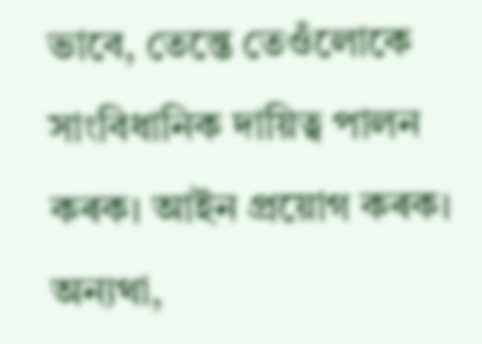ভাবে, তেন্তে তেওঁলোকে সাংবিধানিক দায়িত্ব পালন কৰক। আইন প্ৰয়োগ কৰক। অন্যথা,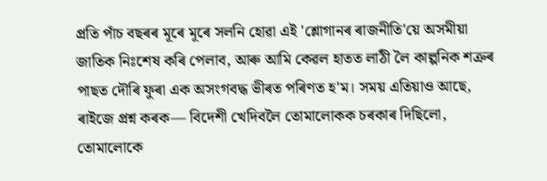প্ৰতি পাঁচ বছৰৰ মূৰে মূৰে সলনি হোৱা এই 'শ্লোগানৰ ৰাজনীতি'য়ে অসমীয়া জাতিক নিঃশেষ কৰি পেলাব, আৰু আমি কেৱল হাতত লাঠী লৈ কাল্পনিক শত্ৰুৰ পাছত দৌৰি ফুৰা এক অসংগবদ্ধ ভীৰত পৰিণত হ'ম। সময় এতিয়াও আছে, ৰাইজে প্ৰশ্ন কৰক— বিদেশী খেদিবলৈ তোমালোকক চৰকাৰ দিছিলো, তোমালোকে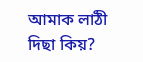আমাক লাঠী দিছা কিয়?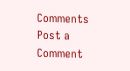Comments
Post a Comment